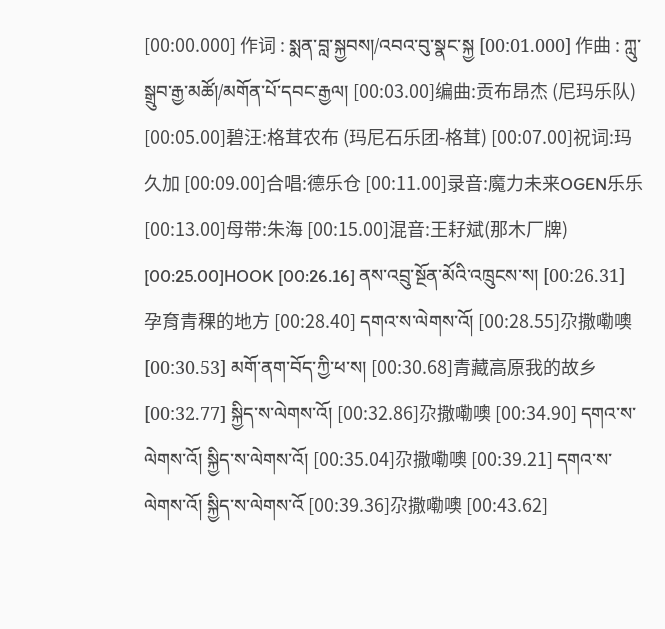[00:00.000] 作词 : སྨན་བླ་སྐྱབས།/འབའ་བུ་སྣང་སྐྱ [00:01.000] 作曲 : ཀླུ་སྒྲུབ་རྒྱ་མཚོ།/མགོན་པོ་དབང་རྒྱལ། [00:03.00]编曲:贡布昂杰 (尼玛乐队) [00:05.00]碧汪:格茸农布 (玛尼石乐团-格茸) [00:07.00]祝词:玛久加 [00:09.00]合唱:德乐仓 [00:11.00]录音:魔力未来OGEN乐乐 [00:13.00]母带:朱海 [00:15.00]混音:王耔斌(那木厂牌) [00:25.00]HOOK [00:26.16] ནས་འབྲུ་སྔོན་མོའི་འཁྲུངས་ས། [00:26.31]孕育青稞的地方 [00:28.40] དགའ་ས་ལེགས་འོ། [00:28.55]尕撒嘞噢 [00:30.53] མགོ་ནག་བོད་ཀྱི་ཕ་ས། [00:30.68]青藏高原我的故乡 [00:32.77] སྐྱིད་ས་ལེགས་འོ། [00:32.86]尕撒嘞噢 [00:34.90] དགའ་ས་ལེགས་འོ། སྐྱིད་ས་ལེགས་འོ། [00:35.04]尕撒嘞噢 [00:39.21] དགའ་ས་ལེགས་འོ། སྐྱིད་ས་ལེགས་འོ [00:39.36]尕撒嘞噢 [00:43.62]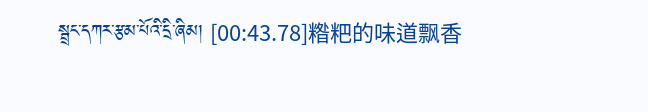སྦྲང་དཀར་རྩམ་པོའི་དྲི་ཞིམ། [00:43.78]糌粑的味道飘香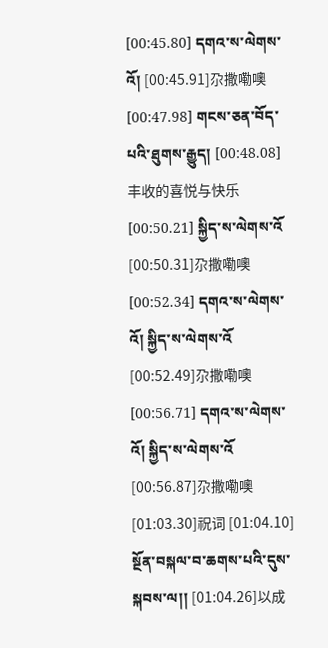[00:45.80] དགའ་ས་ལེགས་འོ། [00:45.91]尕撒嘞噢 [00:47.98] གངས་ཅན་བོད་པའི་ཐུགས་རྒྱུད། [00:48.08]丰收的喜悦与快乐 [00:50.21] སྐྱིད་ས་ལེགས་འོ [00:50.31]尕撒嘞噢 [00:52.34] དགའ་ས་ལེགས་འོ། སྐྱིད་ས་ལེགས་འོ [00:52.49]尕撒嘞噢 [00:56.71] དགའ་ས་ལེགས་འོ། སྐྱིད་ས་ལེགས་འོ [00:56.87]尕撒嘞噢 [01:03.30]祝词 [01:04.10] སྔོན་བསྐལ་བ་ཆགས་པའི་དུས་སྐབས་ལ།། [01:04.26]以成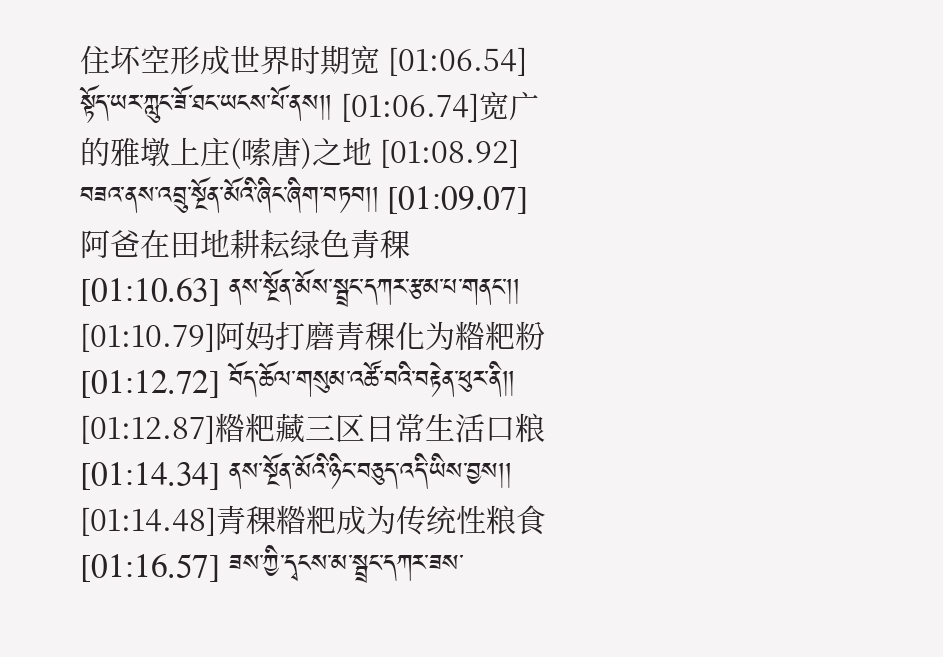住坏空形成世界时期宽 [01:06.54] སྟོད་ཡར་ཀླུང་ཟོ་ཐང་ཡངས་པོ་ནས།། [01:06.74]宽广的雅墩上庄(嗦唐)之地 [01:08.92] བཟའ་ནས་འབྲུ་སྔོན་མོའི་ཞིང་ཞིག་བཏབ།། [01:09.07]阿爸在田地耕耘绿色青稞 [01:10.63] ནས་སྔོན་མོས་སྦྲང་དཀར་རྩམ་པ་གནང་།། [01:10.79]阿妈打磨青稞化为糌粑粉 [01:12.72] བོད་ཆོལ་གསུམ་འཚོ་བའི་བརྟེན་ཕུར་ནི།། [01:12.87]糌粑藏三区日常生活口粮 [01:14.34] ནས་སྔོན་མོའི་ཉིང་བཅུད་འདི་ཡིས་བྱས།། [01:14.48]青稞糌粑成为传统性粮食 [01:16.57] ཟས་ཀྱི་དྭངས་མ་སྦྲང་དཀར་ཟས་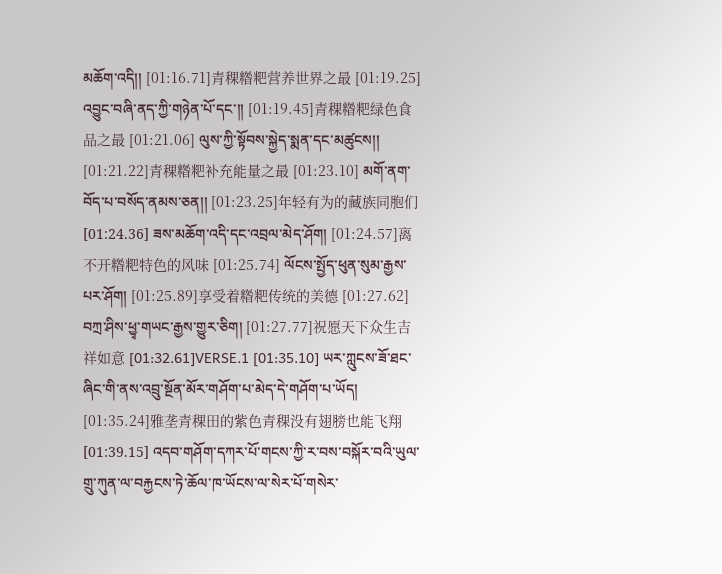མཆོག་འདི།། [01:16.71]青稞糌粑营养世界之最 [01:19.25] འབྱུང་བཞི་ནད་ཀྱི་གཉེན་པོ་དང་།། [01:19.45]青稞糌粑绿色食品之最 [01:21.06] ལུས་ཀྱི་སྟོབས་སྐྱེད་སྨན་དང་མཚུངས།། [01:21.22]青稞糌粑补充能量之最 [01:23.10] མགོ་ནག་བོད་པ་བསོད་ནམས་ཅན།། [01:23.25]年轻有为的藏族同胞们 [01:24.36] ཟས་མཆོག་འདི་དང་འབྲལ་མེད་ཤོག། [01:24.57]离不开糌粑特色的风味 [01:25.74] ལོངས་སྤྱོད་ཕུན་སུམ་རྒྱས་པར་ཤོག། [01:25.89]享受着糌粑传统的美德 [01:27.62] བཀྲ་ཤིས་ཕྱྭ་གཡང་རྒྱས་གྱུར་ཅིག། [01:27.77]祝愿天下众生吉祥如意 [01:32.61]VERSE.1 [01:35.10] ཡར་ཀླུངས་ཟོ་ཐང་ཞིང་གི་ནས་འབྲུ་སྔོན་མོར་གཤོག་པ་མེད་དེ་གཤོག་པ་ཡོད། [01:35.24]雅垄青稞田的紫色青稞没有翅膀也能飞翔 [01:39.15] འདབ་གཤོག་དཀར་པོ་གངས་ཀྱི་ར་བས་བསྐོར་བའི་ཡུལ་གྲུ་ཀུན་ལ་བརྐྱངས་ཏེ་ཆོལ་ཁ་ཡོངས་ལ་སེར་པོ་གསེར་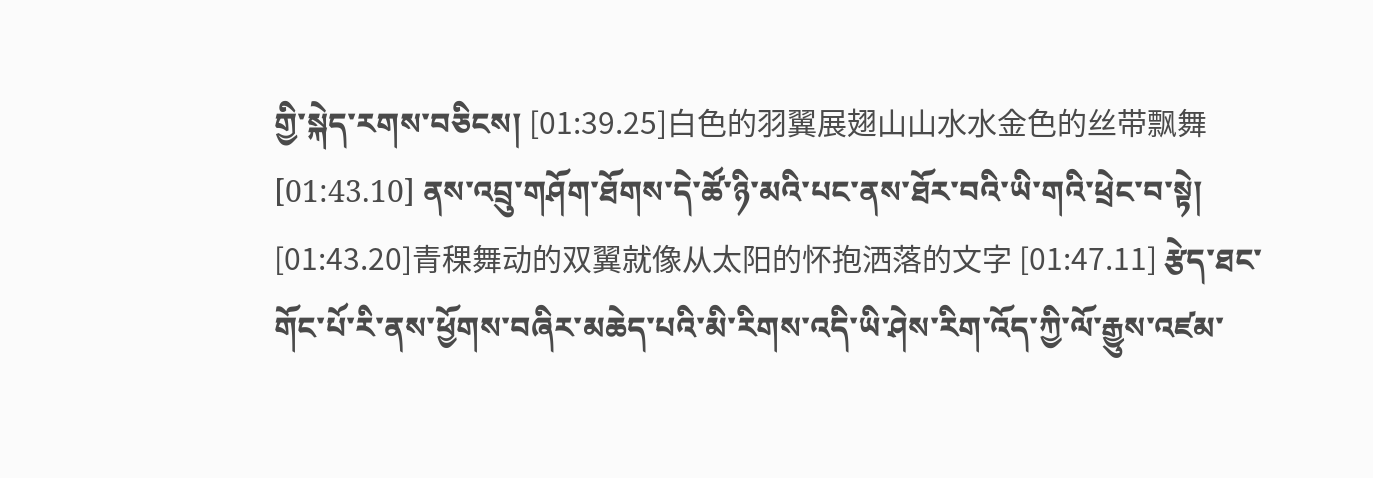གྱི་སྐེད་རགས་བཅིངས། [01:39.25]白色的羽翼展翅山山水水金色的丝带飘舞 [01:43.10] ནས་འབྲུ་གཤོག་ཐོགས་དེ་ཚོ་ཉི་མའི་པང་ནས་ཐོར་བའི་ཡི་གའི་ཕྲེང་བ་སྟེ། [01:43.20]青稞舞动的双翼就像从太阳的怀抱洒落的文字 [01:47.11] རྩེད་ཐང་གོང་པོ་རི་ནས་ཕྱོགས་བཞིར་མཆེད་པའི་མི་རིགས་འདི་ཡི་ཤེས་རིག་འོད་ཀྱི་ལོ་རྒྱུས་འཛམ་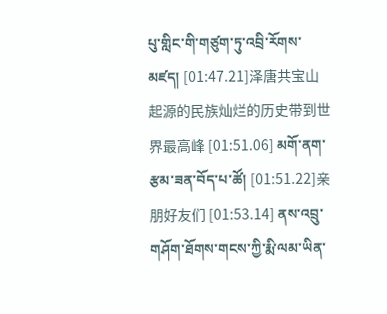པུ་གླིང་གི་གཙུག་ཏུ་འབྲི་རོགས་མཛད། [01:47.21]泽唐共宝山起源的民族灿烂的历史带到世界最高峰 [01:51.06] མགོ་ནག་རྩམ་ཟན་བོད་པ་ཚོ། [01:51.22]亲朋好友们 [01:53.14] ནས་འབྲུ་གཤོག་ཐོགས་གངས་ཀྱི་རྨི་ལམ་ཡིན་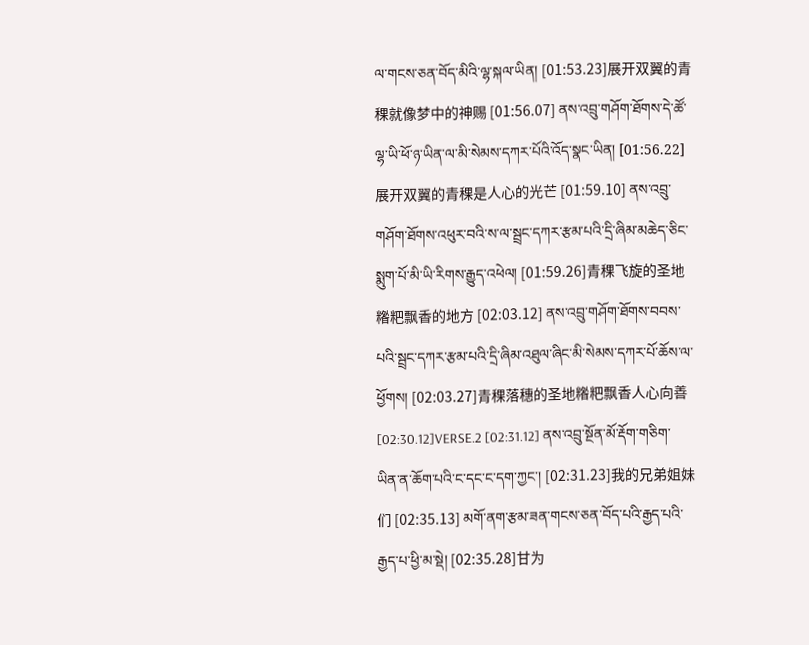ལ་གངས་ཅན་བོད་མིའི་ལྷ་སྐལ་ཡིན། [01:53.23]展开双翼的青稞就像梦中的神赐 [01:56.07] ནས་འབྲུ་གཤོག་ཐོགས་དེ་ཚོ་ལྷ་ཡི་ཕོ་ཉ་ཡིན་ལ་མི་སེམས་དཀར་པོའི་འོད་སྣང་ཡིན། [01:56.22]展开双翼的青稞是人心的光芒 [01:59.10] ནས་འབྲུ་གཤོག་ཐོགས་འཕུར་བའི་ས་ལ་སྦྲང་དཀར་རྩམ་པའི་དྲི་ཞིམ་མཆེད་ཅིང་སྨུག་པོ་མི་ཡི་རིགས་རྒྱུད་འཕེལ། [01:59.26]青稞飞旋的圣地糌粑飘香的地方 [02:03.12] ནས་འབྲུ་གཤོག་ཐོགས་བབས་པའི་སྦྲང་དཀར་རྩམ་པའི་དྲི་ཞིམ་འཐུལ་ཞིང་མི་སེམས་དཀར་པོ་ཆོས་ལ་ཕྱོགས། [02:03.27]青稞落穗的圣地糌粑飘香人心向善 [02:30.12]VERSE.2 [02:31.12] ནས་འབྲུ་སྔོན་མོ་རྡོག་གཅིག་ཡིན་ན་ཆོག་པའི་ང་དང་ང་དག་ཀྱང་། [02:31.23]我的兄弟姐妹们 [02:35.13] མགོ་ནག་རྩམ་ཟན་གངས་ཅན་བོད་པའི་རྒྱད་པའི་རྒྱད་པ་ཕྱི་མ་སྡེ། [02:35.28]甘为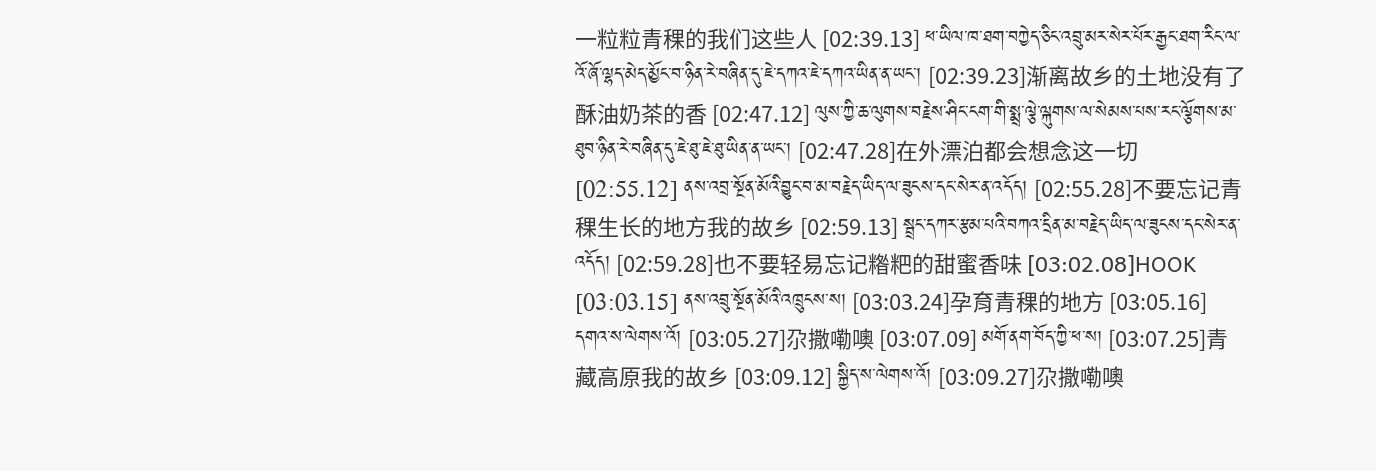一粒粒青稞的我们这些人 [02:39.13] ཕ་ཡིལ་ཁ་ཐག་བཀྱེད་ཅིང་འབྲུ་མར་སེར་པོར་རྒྱང་ཐག་རིང་ལ་འོ་ཞོ་ལྷད་མེད་མྱོང་བ་ཉིན་རེ་བཞིན་དུ་ཇེ་དཀའ་ཇེ་དཀའ་ཡིན་ན་ཡང་། [02:39.23]渐离故乡的土地没有了酥油奶茶的香 [02:47.12] ལུས་ཀྱི་ཆ་ལུགས་བརྗེས་ཤིང་ངག་གི་སྨྲ་ལྕེ་ལྐུགས་ལ་སེམས་པས་རང་ལྕོགས་མ་ཐུབ་ཉིན་རེ་བཞིན་དུ་ཇེ་ཐུ་ཇེ་ཐུ་ཡིན་ན་ཡང་། [02:47.28]在外漂泊都会想念这一切 [02:55.12] ནས་འབྲ་སྔོན་མོའི་བྱུང་བ་མ་བརྗེད་ཡིད་ལ་ཟུངས་དང་སེར་ན་འདོད། [02:55.28]不要忘记青稞生长的地方我的故乡 [02:59.13] སྦྲང་དཀར་རྩམ་པའི་བཀའ་དྲིན་མ་བརྗེད་ཡིད་ལ་ཟུངས་དང་སེར་ན་འདོད། [02:59.28]也不要轻易忘记糌粑的甜蜜香味 [03:02.08]HOOK [03:03.15] ནས་འབྲུ་སྔོན་མོའི་འཁྲུངས་ས། [03:03.24]孕育青稞的地方 [03:05.16] དགའ་ས་ལེགས་འོ། [03:05.27]尕撒嘞噢 [03:07.09] མགོ་ནག་བོད་ཀྱི་ཕ་ས། [03:07.25]青藏高原我的故乡 [03:09.12] སྐྱིད་ས་ལེགས་འོ། [03:09.27]尕撒嘞噢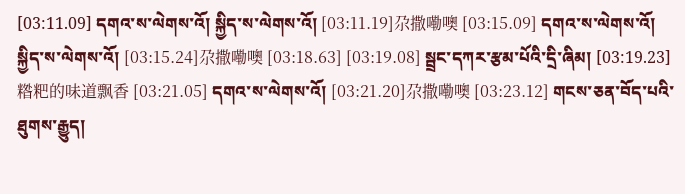[03:11.09] དགའ་ས་ལེགས་འོ། སྐྱིད་ས་ལེགས་འོ། [03:11.19]尕撒嘞噢 [03:15.09] དགའ་ས་ལེགས་འོ། སྐྱིད་ས་ལེགས་འོ། [03:15.24]尕撒嘞噢 [03:18.63] [03:19.08] སྦྲང་དཀར་རྩམ་པོའི་དྲི་ཞིམ། [03:19.23]糌粑的味道飘香 [03:21.05] དགའ་ས་ལེགས་འོ། [03:21.20]尕撒嘞噢 [03:23.12] གངས་ཅན་བོད་པའི་ཐུགས་རྒྱུད།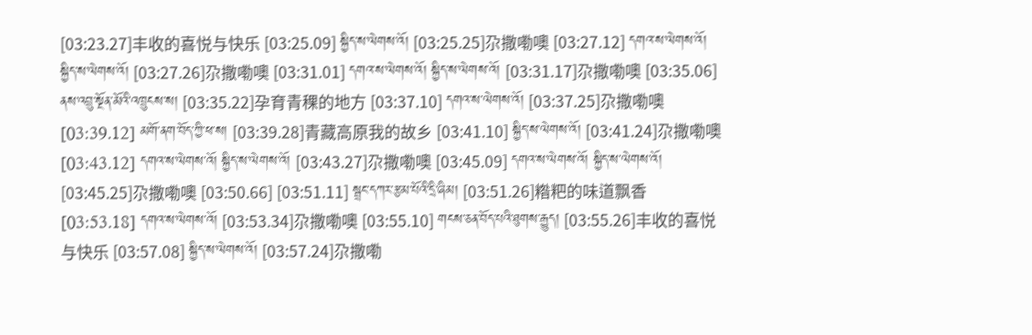[03:23.27]丰收的喜悦与快乐 [03:25.09] སྐྱིད་ས་ལེགས་འོ། [03:25.25]尕撒嘞噢 [03:27.12] དགའ་ས་ལེགས་འོ། སྐྱིད་ས་ལེགས་འོ། [03:27.26]尕撒嘞噢 [03:31.01] དགའ་ས་ལེགས་འོ། སྐྱིད་ས་ལེགས་འོ། [03:31.17]尕撒嘞噢 [03:35.06] ནས་འབྲུ་སྔོན་མོའི་འཁྲུངས་ས། [03:35.22]孕育青稞的地方 [03:37.10] དགའ་ས་ལེགས་འོ། [03:37.25]尕撒嘞噢 [03:39.12] མགོ་ནག་བོད་ཀྱི་ཕ་ས། [03:39.28]青藏高原我的故乡 [03:41.10] སྐྱིད་ས་ལེགས་འོ། [03:41.24]尕撒嘞噢 [03:43.12] དགའ་ས་ལེགས་འོ། སྐྱིད་ས་ལེགས་འོ། [03:43.27]尕撒嘞噢 [03:45.09] དགའ་ས་ལེགས་འོ། སྐྱིད་ས་ལེགས་འོ། [03:45.25]尕撒嘞噢 [03:50.66] [03:51.11] སྦྲང་དཀར་རྩམ་པོའི་དྲི་ཞིམ། [03:51.26]糌粑的味道飘香 [03:53.18] དགའ་ས་ལེགས་འོ། [03:53.34]尕撒嘞噢 [03:55.10] གངས་ཅན་བོད་པའི་ཐུགས་རྒྱུད། [03:55.26]丰收的喜悦与快乐 [03:57.08] སྐྱིད་ས་ལེགས་འོ། [03:57.24]尕撒嘞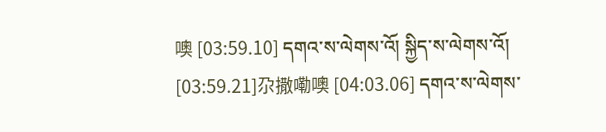噢 [03:59.10] དགའ་ས་ལེགས་འོ། སྐྱིད་ས་ལེགས་འོ། [03:59.21]尕撒嘞噢 [04:03.06] དགའ་ས་ལེགས་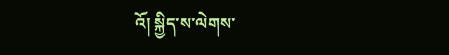འོ། སྐྱིད་ས་ལེགས་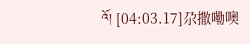འོ། [04:03.17]尕撒嘞噢